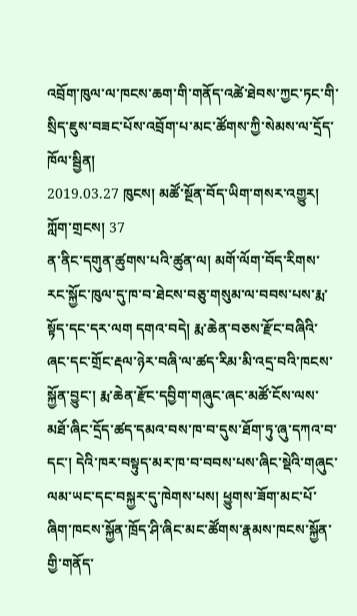འབྲོག་ཁུལ་ལ་ཁངས་ཆག་གི་གནོད་འཚེ་ཐེབས་ཀྱང་ཏང་གི་སྲིད་ཇུས་བཟང་པོས་འབྲོག་པ་མང་ཚོགས་ཀྱི་སེམས་ལ་དྲོད་ཁོལ་སྦྱིན།
2019.03.27 ཁུངས། མཚོ་སྔོན་བོད་ཡིག་གསར་འགྱུར། ཀློག་གྲངས། 37
ན་ནིང་དགུན་ཚུགས་པའི་ཚུན་ལ། མགོ་ལོག་བོད་རིགས་རང་སྐྱོང་ཁུལ་དུ་ཁ་བ་ཐེངས་བཅུ་གསུམ་ལ་བབས་པས་རྨ་སྟོད་དང་དར་ལག དགའ་བདེ། རྨ་ཆེན་བཅས་རྫོང་བཞིའི་ཞང་དང་གྲོང་རྡལ་ཉེར་བཞི་ལ་ཚད་རིམ་མི་འདྲ་བའི་ཁངས་སྐྱོན་བྱུང་། རྨ་ཆེན་རྫོང་དབྱིག་གཞུང་ཞང་མཚོ་ངོས་ལས་མཐོ་ཞིང་དྲོད་ཚད་དམའ་བས་ཁ་བ་དུས་ཐོག་ཏུ་ཞུ་དཀའ་བ་དང་། དེའི་ཁར་བསྟུད་མར་ཁ་བ་བབས་པས་ཞིང་སྡེའི་གཞུང་ལམ་ཡང་དང་བསྐྱར་དུ་ཁེགས་པས། ཕྱུགས་ཟོག་མང་པོ་ཞིག་ཁངས་སྐྱོན་ཁྲོད་ཤི་ཞིང་མང་ཚོགས་རྣམས་ཁངས་སྐྱོན་གྱི་གནོད་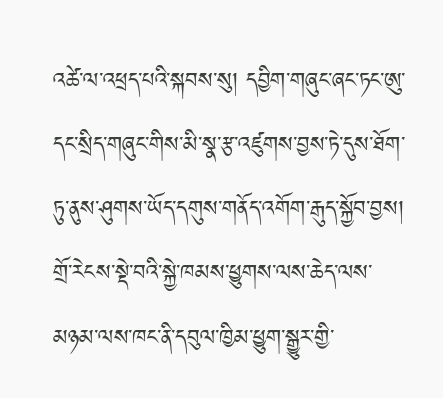འཚེ་ལ་འཕྲད་པའི་སྐབས་སུ། དབྱིག་གཞུང་ཞང་ཏང་ཨུ་དང་སྲིད་གཞུང་གིས་མི་སྣ་རྩ་འཛུགས་བྱས་ཏེ་དུས་ཐོག་ཏུ་ནུས་ཤུགས་ཡོད་དགུས་གནོད་འགོག་རྒུད་སྐྱོབ་བྱས།
གྲོ་རེངས་སྡེ་བའི་སྐྱེ་ཁམས་ཕྱུགས་ལས་ཆེད་ལས་མཉམ་ལས་ཁང་ནི་དབུལ་ཁྱིམ་ཕྱུག་སྒྱུར་གྱི་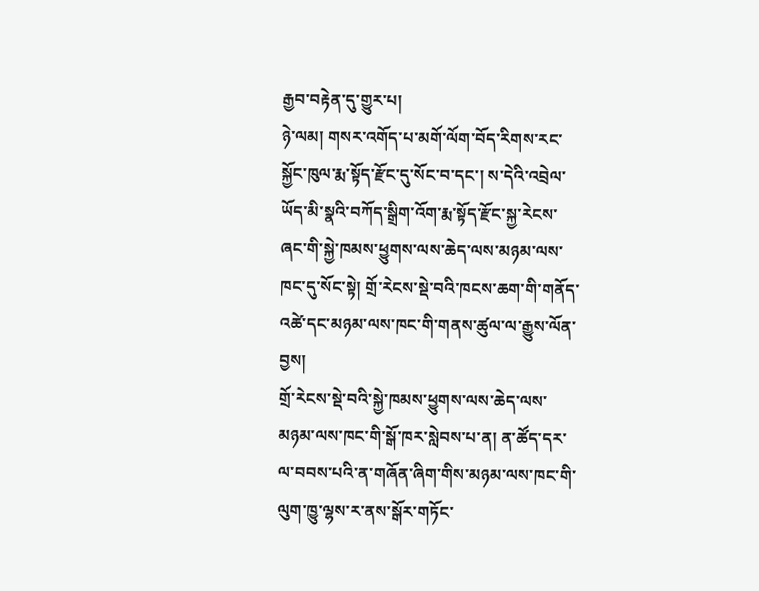རྒྱབ་བརྟེན་དུ་གྱུར་པ།
ཉེ་ལམ། གསར་འགོད་པ་མགོ་ལོག་བོད་རིགས་རང་སྐྱོང་ཁུལ་རྨ་སྟོད་རྫོང་དུ་སོང་བ་དང་། ས་དེའི་འབྲེལ་ཡོད་མི་སྣའི་བཀོད་སྒྲིག་འོག་རྨ་སྟོད་རྫོང་སྐྱ་རེངས་ཞང་གི་སྐྱེ་ཁམས་ཕྱུགས་ལས་ཆེད་ལས་མཉམ་ལས་ཁང་དུ་སོང་སྟེ། གྲོ་རེངས་སྡེ་བའི་ཁངས་ཆག་གི་གནོད་འཚེ་དང་མཉམ་ལས་ཁང་གི་གནས་ཚུལ་ལ་རྒྱུས་ལོན་བྱས།
གྲོ་རེངས་སྡེ་བའི་སྐྱེ་ཁམས་ཕྱུགས་ལས་ཆེད་ལས་མཉམ་ལས་ཁང་གི་སྒོ་ཁར་སླེབས་པ་ན། ན་ཚོད་དར་ལ་བབས་པའི་ན་གཞོན་ཞིག་གིས་མཉམ་ལས་ཁང་གི་ལུག་ཁྱུ་ལྷས་ར་ནས་སྒོར་གཏོང་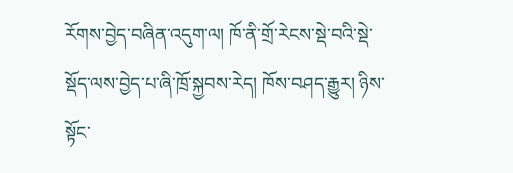རོགས་བྱེད་བཞིན་འདུག་ལ། ཁོ་ནི་གྲོ་རེངས་སྡེ་བའི་སྡེ་སྡོད་ལས་བྱེད་པ་ཞི་ཁྲོ་སྐྱབས་རེད། ཁོས་བཤད་རྒྱུར། ཉིས་སྟོང་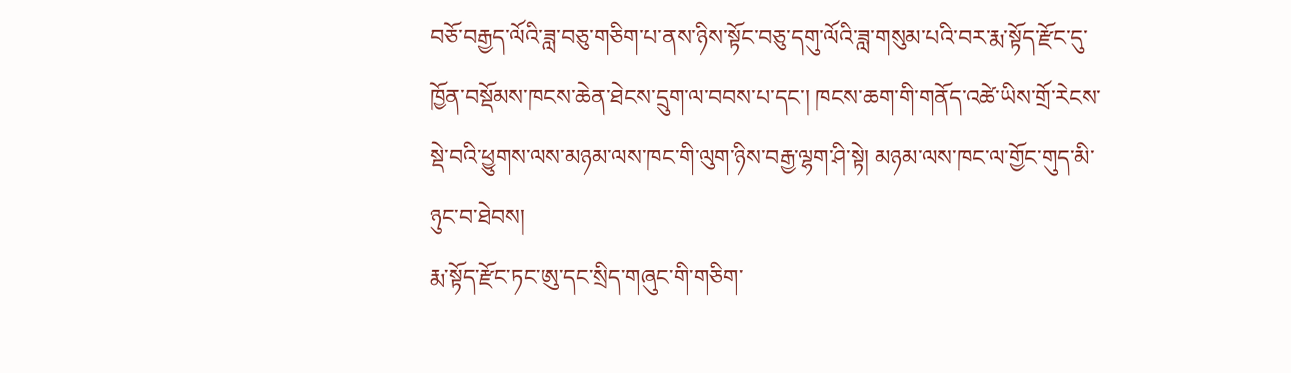བཅོ་བརྒྱད་ལོའི་ཟླ་བཅུ་གཅིག་པ་ནས་ཉིས་སྟོང་བཅུ་དགུ་ལོའི་ཟླ་གསུམ་པའི་བར་རྨ་སྟོད་རྫོང་དུ་ཁྱོན་བསྡོམས་ཁངས་ཆེན་ཐེངས་དྲུག་ལ་བབས་པ་དང་། ཁངས་ཆག་གི་གནོད་འཚེ་ཡིས་གྲོ་རེངས་སྡེ་བའི་ཕྱུགས་ལས་མཉམ་ལས་ཁང་གི་ལུག་ཉིས་བརྒྱ་ལྷག་ཤི་སྟེ། མཉམ་ལས་ཁང་ལ་གྱོང་གུད་མི་ཉུང་བ་ཐེབས།
རྨ་སྟོད་རྫོང་ཏང་ཨུ་དང་སྲིད་གཞུང་གི་གཅིག་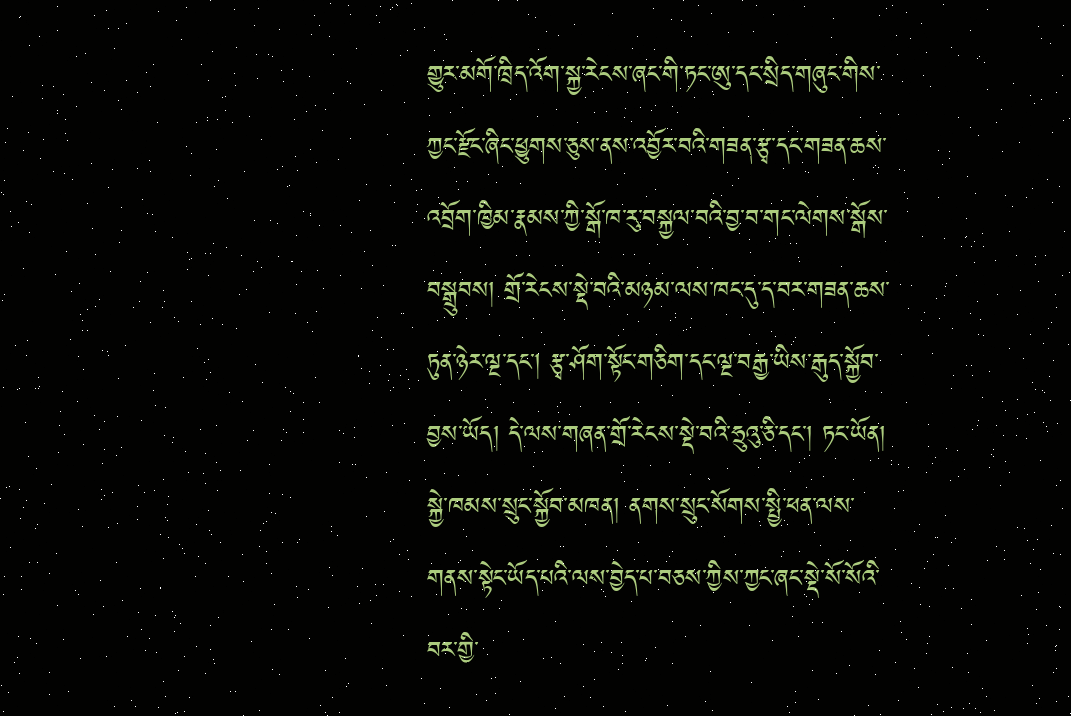གྱུར་མགོ་ཁྲིད་འོག་སྐྱ་རེངས་ཞང་གི་ཏང་ཨུ་དང་སྲིད་གཞུང་གིས་ཀྱང་རྫོང་ཞིང་ཕྱུགས་ཅུས་ནས་འབྱོར་བའི་གཟན་རྩྭ་དང་གཟན་ཆས་འབྲོག་ཁྱིམ་རྣམས་ཀྱི་སྒོ་ཁ་རུ་བསྐྱལ་བའི་བྱ་བ་གང་ལེགས་སྒོས་བསྒྲུབས། གྲོ་རེངས་སྡེ་བའི་མཉམ་ལས་ཁང་དུ་ད་བར་གཟན་ཆས་ཏུན་ཉེར་ལྔ་དང་། རྩྭ་ཤོག་སྟོང་གཅིག་དང་ལྔ་བརྒྱ་ཡིས་རྒུད་སྐྱོབ་བྱས་ཡོད། དེ་ལས་གཞན་གྲོ་རེངས་སྡེ་བའི་ཧྲུའུ་ཅི་དང་། ཏང་ཡོན། སྐྱེ་ཁམས་སྲུང་སྐྱོབ་མཁན། ནགས་སྲུང་སོགས་སྤྱི་ཕན་ལས་གནས་སྟེང་ཡོད་པའི་ལས་བྱེད་པ་བཅས་ཀྱིས་ཀྱང་ཞང་སྡེ་སོ་སོའི་བར་གྱི་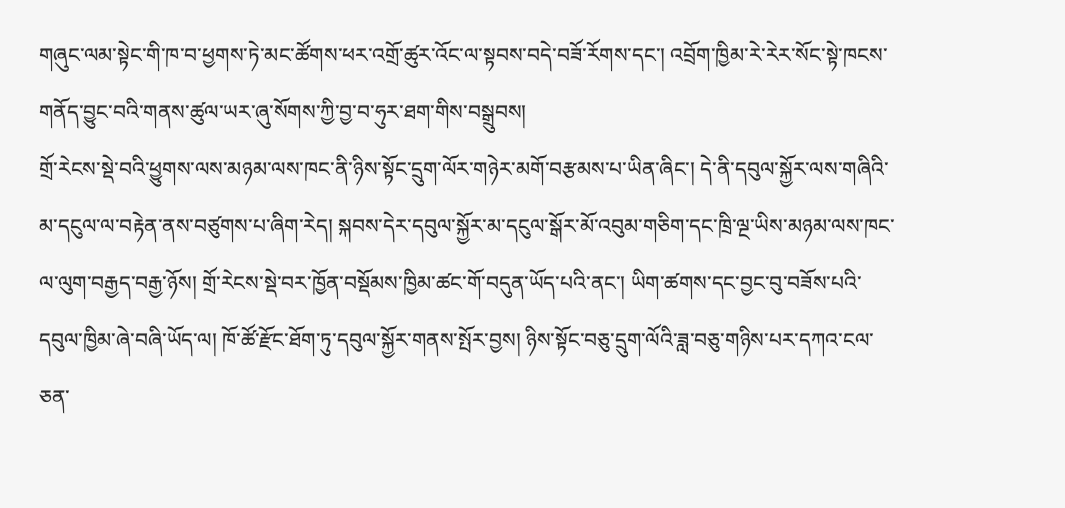གཞུང་ལམ་སྟེང་གི་ཁ་བ་ཕྱགས་ཏེ་མང་ཚོགས་ཕར་འགྲོ་ཚུར་འོང་ལ་སྟབས་བདེ་བཟོ་རོགས་དང་། འབྲོག་ཁྱིམ་རེ་རེར་སོང་སྟེ་ཁངས་གནོད་བྱུང་བའི་གནས་ཚུལ་ཡར་ཞུ་སོགས་ཀྱི་བྱ་བ་ཧུར་ཐག་གིས་བསྒྲུབས།
གྲོ་རེངས་སྡེ་བའི་ཕྱུགས་ལས་མཉམ་ལས་ཁང་ནི་ཉིས་སྟོང་དྲུག་ལོར་གཉེར་མགོ་བརྩམས་པ་ཡིན་ཞིང་། དེ་ནི་དབུལ་སྐྱོར་ལས་གཞིའི་མ་དངུལ་ལ་བརྟེན་ནས་བཙུགས་པ་ཞིག་རེད། སྐབས་དེར་དབུལ་སྐྱོར་མ་དངུལ་སྒོར་མོ་འབུམ་གཅིག་དང་ཁྲི་ལྔ་ཡིས་མཉམ་ལས་ཁང་ལ་ལུག་བརྒྱད་བརྒྱ་ཉོས། གྲོ་རེངས་སྡེ་བར་ཁྱོན་བསྡོམས་ཁྱིམ་ཚང་གོ་བདུན་ཡོད་པའི་ནང་། ཡིག་ཚགས་དང་བྱང་བུ་བཟོས་པའི་དབུལ་ཁྱིམ་ཞེ་བཞི་ཡོད་ལ། ཁོ་ཚོ་རྫོང་ཐོག་ཏུ་དབུལ་སྐྱོར་གནས་སྤོར་བྱས། ཉིས་སྟོང་བཅུ་དྲུག་ལོའི་ཟླ་བཅུ་གཉིས་པར་དཀའ་ངལ་ཅན་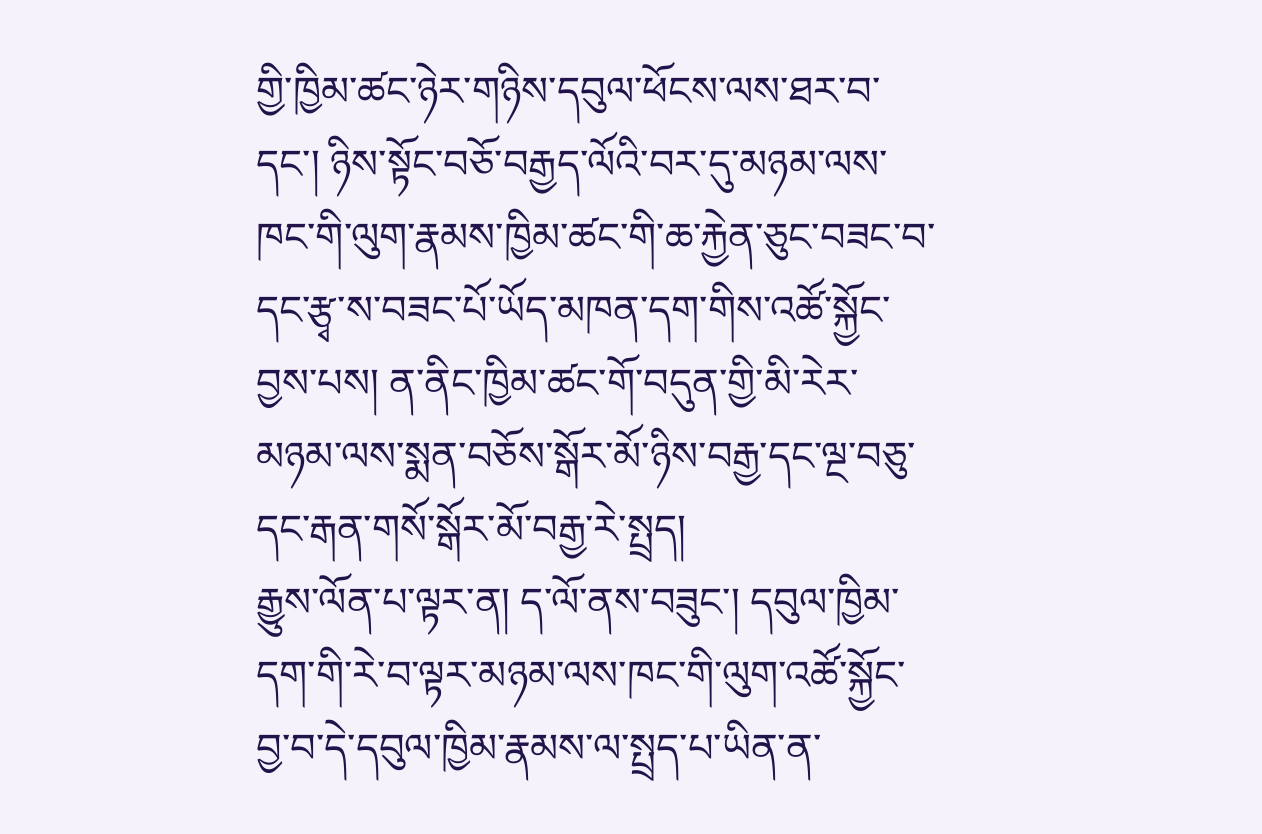གྱི་ཁྱིམ་ཚང་ཉེར་གཉིས་དབུལ་ཕོངས་ལས་ཐར་བ་དང་། ཉིས་སྟོང་བཅོ་བརྒྱད་ལོའི་བར་དུ་མཉམ་ལས་ཁང་གི་ལུག་རྣམས་ཁྱིམ་ཚང་གི་ཆ་རྐྱེན་ཅུང་བཟང་བ་དང་རྩྭ་ས་བཟང་པོ་ཡོད་མཁན་དག་གིས་འཚོ་སྐྱོང་བྱས་པས། ན་ནིང་ཁྱིམ་ཚང་གོ་བདུན་གྱི་མི་རེར་མཉམ་ལས་སྨན་བཅོས་སྒོར་མོ་ཉིས་བརྒྱ་དང་ལྔ་བཅུ་དང་རྒན་གསོ་སྒོར་མོ་བརྒྱ་རེ་སྤྲད།
རྒྱུས་ལོན་པ་ལྟར་ན། ད་ལོ་ནས་བཟུང་། དབུལ་ཁྱིམ་དག་གི་རེ་བ་ལྟར་མཉམ་ལས་ཁང་གི་ལུག་འཚོ་སྐྱོང་བྱ་བ་དེ་དབུལ་ཁྱིམ་རྣམས་ལ་སྤྲད་པ་ཡིན་ན་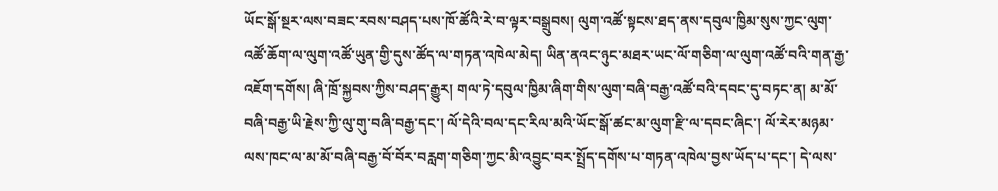ཡོང་སྒོ་སྔར་ལས་བཟང་རབས་བཤད་པས་ཁོ་ཚོའི་རེ་བ་ལྟར་བསྒྲུབས། ལུག་འཚོ་སྟངས་ཐད་ནས་དབུལ་ཁྱིམ་སུས་ཀྱང་ལུག་འཚོ་ཆོག་ལ་ལུག་འཚོ་ཡུན་གྱི་དུས་ཚོད་ལ་གཏན་འཁེལ་མེད། ཡིན་ནའང་ཉུང་མཐར་ཡང་ལོ་གཅིག་ལ་ལུག་འཚོ་བའི་གན་རྒྱ་འཇོག་དགོས། ཞི་ཁྲོ་སྐྱབས་ཀྱིས་བཤད་རྒྱུར། གལ་ཏེ་དབུལ་ཁྱིམ་ཞིག་གིས་ལུག་བཞི་བརྒྱ་འཚོ་བའི་དབང་དུ་བཏང་ན། མ་མོ་བཞི་བརྒྱ་ཡི་རྗེས་ཀྱི་ལུ་གུ་བཞི་བརྒྱ་དང་། ལོ་དེའི་བལ་དང་རིལ་མའི་ཡོང་སྒོ་ཚང་མ་ལུག་རྫི་ལ་དབང་ཞིང་། ལོ་རེར་མཉམ་ལས་ཁང་ལ་མ་མོ་བཞི་བརྒྱ་བོ་བོར་བརླག་གཅིག་ཀྱང་མི་འབྱུང་བར་སྤྲོད་དགོས་པ་གཏན་འཁེལ་བྱས་ཡོད་པ་དང་། དེ་ལས་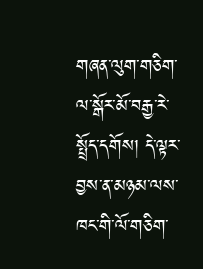གཞན་ལུག་གཅིག་ལ་སྒོར་མོ་བརྒྱ་རེ་སྤྲོད་དགོས། དེ་ལྟར་བྱས་ན་མཉམ་ལས་ཁང་གི་ལོ་གཅིག་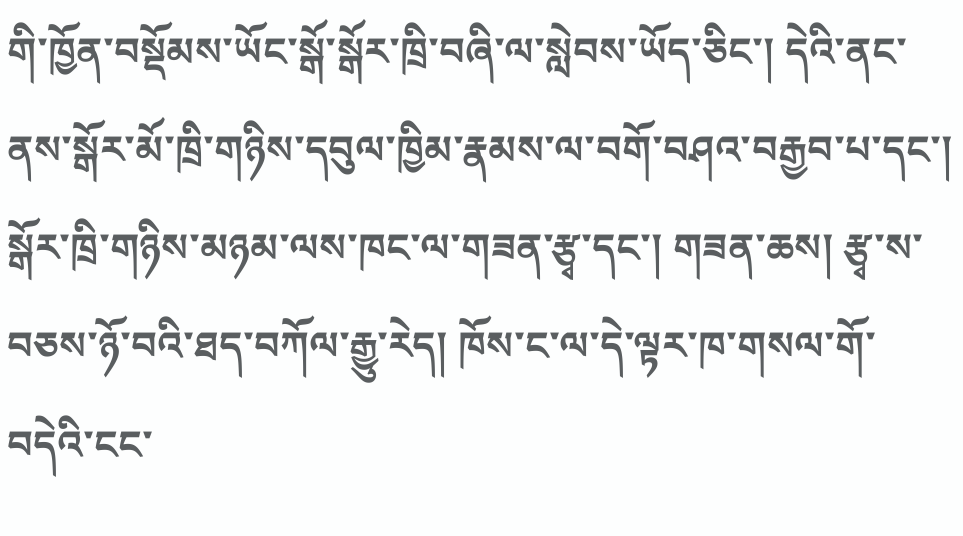གི་ཁྱོན་བསྡོམས་ཡོང་སྒོ་སྒོར་ཁྲི་བཞི་ལ་སླེབས་ཡོད་ཅིང་། དེའི་ནང་ནས་སྒོར་མོ་ཁྲི་གཉིས་དབུལ་ཁྱིམ་རྣམས་ལ་བགོ་བཤའ་བརྒྱབ་པ་དང་། སྒོར་ཁྲི་གཉིས་མཉམ་ལས་ཁང་ལ་གཟན་རྩྭ་དང་། གཟན་ཆས། རྩྭ་ས་བཅས་ཉོ་བའི་ཐད་བཀོལ་རྒྱུ་རེད། ཁོས་ང་ལ་དེ་ལྟར་ཁ་གསལ་གོ་བདེའི་ངང་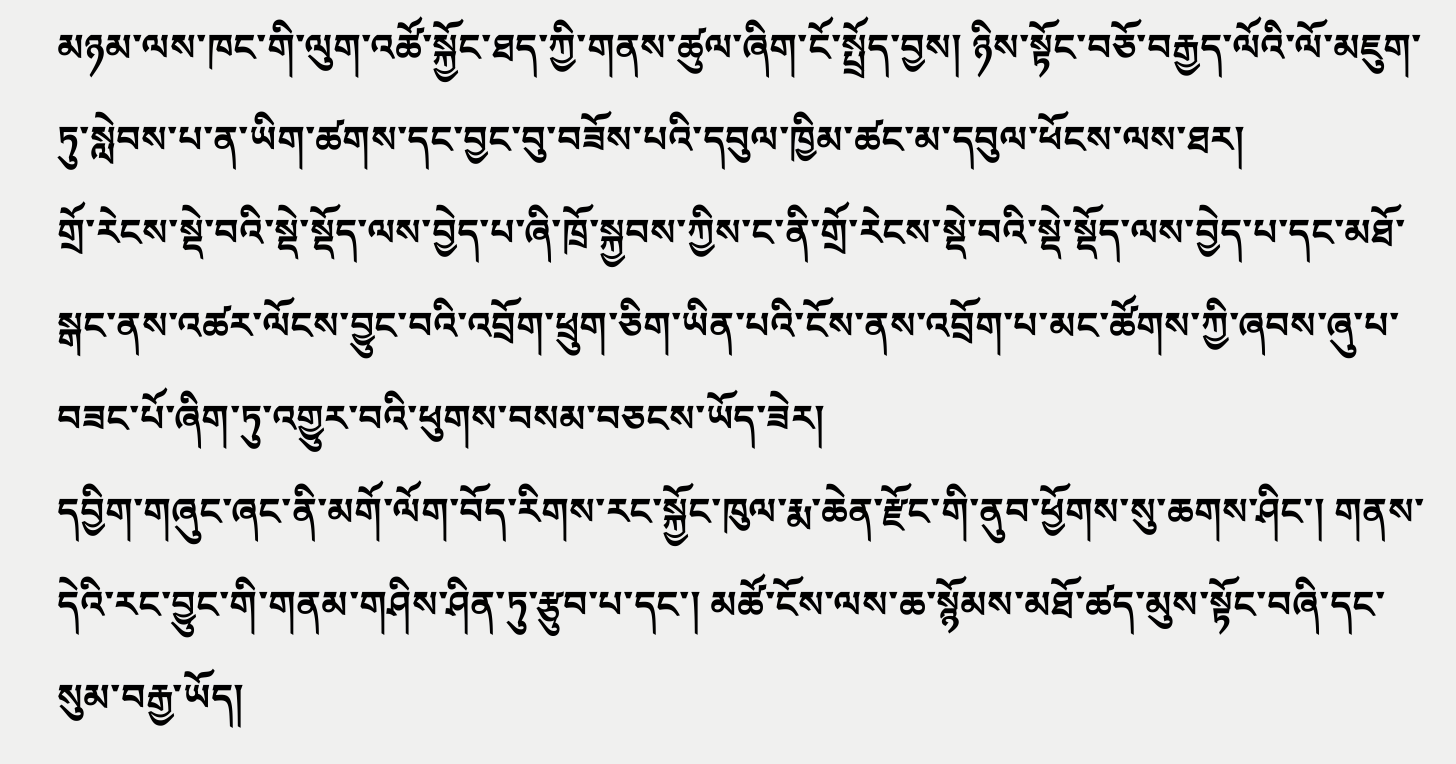མཉམ་ལས་ཁང་གི་ལུག་འཚོ་སྐྱོང་ཐད་ཀྱི་གནས་ཚུལ་ཞིག་ངོ་སྤྲོད་བྱས། ཉིས་སྟོང་བཅོ་བརྒྱད་ལོའི་ལོ་མཇུག་ཏུ་སླེབས་པ་ན་ཡིག་ཚགས་དང་བྱང་བུ་བཟོས་པའི་དབུལ་ཁྱིམ་ཚང་མ་དབུལ་ཕོངས་ལས་ཐར།
གྲོ་རེངས་སྡེ་བའི་སྡེ་སྡོད་ལས་བྱེད་པ་ཞི་ཁྲོ་སྐྱབས་ཀྱིས་ང་ནི་གྲོ་རེངས་སྡེ་བའི་སྡེ་སྡོད་ལས་བྱེད་པ་དང་མཐོ་སྒང་ནས་འཚར་ལོངས་བྱུང་བའི་འབྲོག་ཕྲུག་ཅིག་ཡིན་པའི་ངོས་ནས་འབྲོག་པ་མང་ཚོགས་ཀྱི་ཞབས་ཞུ་པ་བཟང་པོ་ཞིག་ཏུ་འགྱུར་བའི་ཕུགས་བསམ་བཅངས་ཡོད་ཟེར།
དབྱིག་གཞུང་ཞང་ནི་མགོ་ལོག་བོད་རིགས་རང་སྐྱོང་ཁུལ་རྨ་ཆེན་རྫོང་གི་ནུབ་ཕྱོགས་སུ་ཆགས་ཤིང་། གནས་དེའི་རང་བྱུང་གི་གནམ་གཤིས་ཤིན་ཏུ་རྩུབ་པ་དང་། མཚོ་ངོས་ལས་ཆ་སྙོམས་མཐོ་ཚད་མུས་སྟོང་བཞི་དང་སུམ་བརྒྱ་ཡོད།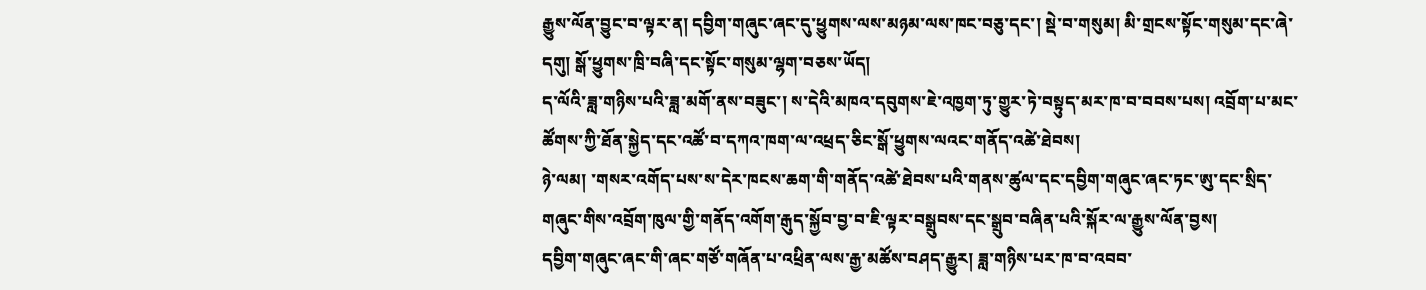རྒྱུས་ལོན་བྱུང་བ་ལྟར་ན། དབྱིག་གཞུང་ཞང་དུ་ཕྱུགས་ལས་མཉམ་ལས་ཁང་བཅུ་དང་། སྡེ་བ་གསུམ། མི་གྲངས་སྟོང་གསུམ་དང་ཞེ་དགུ། སྒོ་ཕྱུགས་ཁྲི་བཞི་དང་སྟོང་གསུམ་ལྷག་བཅས་ཡོད།
ད་ལོའི་ཟླ་གཉིས་པའི་ཟླ་མགོ་ནས་བཟུང་། ས་དེའི་མཁའ་དབུགས་ཇེ་འཁྱག་ཏུ་གྱུར་ཏེ་བསྟུད་མར་ཁ་བ་བབས་པས། འབྲོག་པ་མང་ཚོགས་ཀྱི་ཐོན་སྐྱེད་དང་འཚོ་བ་དཀའ་ཁག་ལ་འཕྲད་ཅིང་སྒོ་ཕྱུགས་ལའང་གནོད་འཚེ་ཐེབས།
ཉེ་ལམ། ་གསར་འགོད་པས་ས་དེར་ཁངས་ཆག་གི་གནོད་འཚེ་ཐེབས་པའི་གནས་ཚུལ་དང་དབྱིག་གཞུང་ཞང་ཏང་ཨུ་དང་སྲིད་གཞུང་གིས་འབྲོག་ཁུལ་གྱི་གནོད་འགོག་རྒུད་སྐྱོབ་བྱ་བ་ཇི་ལྟར་བསྒྲུབས་དང་སྒྲུབ་བཞིན་པའི་སྐོར་ལ་རྒྱུས་ལོན་བྱས།
དབྱིག་གཞུང་ཞང་གི་ཞང་གཙོ་གཞོན་པ་འཕྲིན་ལས་རྒྱ་མཚོས་བཤད་རྒྱུར། ཟླ་གཉིས་པར་ཁ་བ་འབབ་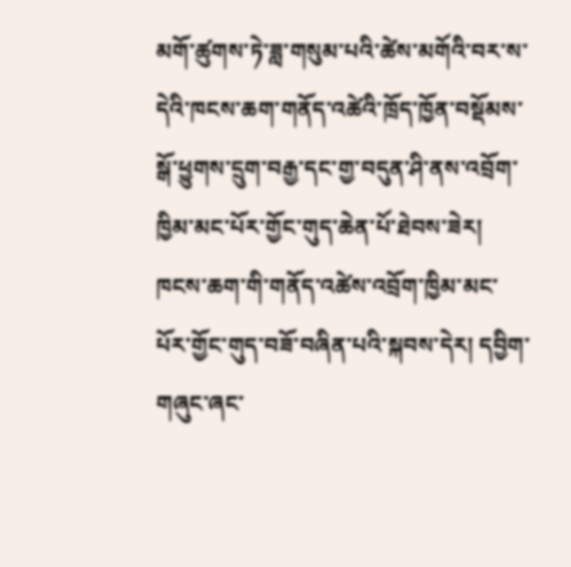མགོ་ཚུགས་ཏེ་ཟླ་གསུམ་པའི་ཚེས་མགོའི་བར་ས་དེའི་ཁངས་ཆག་གནོད་འཚེའི་ཁྲོད་ཁྱོན་བསྡོམས་སྒོ་ཕྱུགས་དྲུག་བརྒྱ་དང་གྱ་བདུན་ཤི་ནས་འབྲོག་ཁྱིམ་མང་པོར་གྱོང་གུད་ཆེན་པོ་ཐེབས་ཟེར།
ཁངས་ཆག་གི་གནོད་འཚེས་འབྲོག་ཁྱིམ་མང་པོར་གྱོང་གུད་བཟོ་བཞིན་པའི་སྐབས་དེར། དབྱིག་གཞུང་ཞང་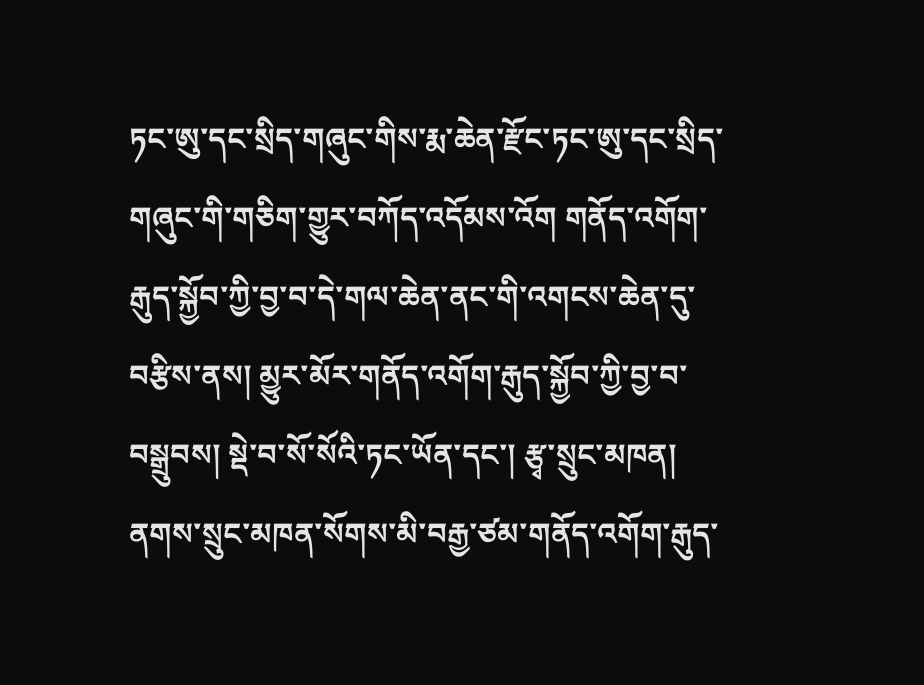ཏང་ཨུ་དང་སྲིད་གཞུང་གིས་རྨ་ཆེན་རྫོང་ཏང་ཨུ་དང་སྲིད་གཞུང་གི་གཅིག་གྱུར་བཀོད་འདོམས་འོག གནོད་འགོག་རྒུད་སྐྱོབ་ཀྱི་བྱ་བ་དེ་གལ་ཆེན་ནང་གི་འགངས་ཆེན་དུ་བརྩིས་ནས། མྱུར་མོར་གནོད་འགོག་རྒུད་སྐྱོབ་ཀྱི་བྱ་བ་བསྒྲུབས། སྡེ་བ་སོ་སོའི་ཏང་ཡོན་དང་། རྩྭ་སྲུང་མཁན། ནགས་སྲུང་མཁན་སོགས་མི་བརྒྱ་ཙམ་གནོད་འགོག་རྒུད་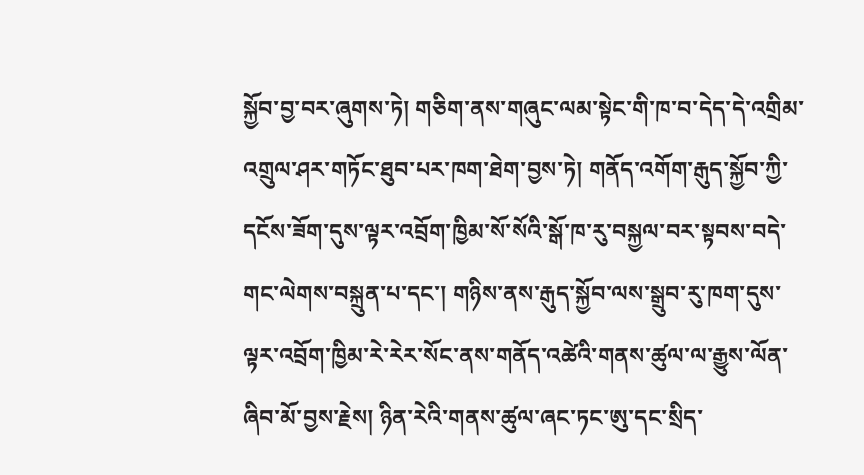སྐྱོབ་བྱ་བར་ཞུགས་ཏེ། གཅིག་ནས་གཞུང་ལམ་སྟེང་གི་ཁ་བ་དེད་དེ་འགྲིམ་འགྲུལ་ཤར་གཏོང་ཐུབ་པར་ཁག་ཐེག་བྱས་ཏེ། གནོད་འགོག་རྒུད་སྐྱོབ་ཀྱི་དངོས་ཟོག་དུས་ལྟར་འབྲོག་ཁྱིམ་སོ་སོའི་སྒོ་ཁ་རུ་བསྐྱལ་བར་སྟབས་བདེ་གང་ལེགས་བསྐྲུན་པ་དང་། གཉིས་ནས་རྒུད་སྐྱོབ་ལས་སྒྲུབ་རུ་ཁག་དུས་ལྟར་འབྲོག་ཁྱིམ་རེ་རེར་སོང་ནས་གནོད་འཚེའི་གནས་ཚུལ་ལ་རྒྱུས་ལོན་ཞིབ་མོ་བྱས་རྗེས། ཉིན་རེའི་གནས་ཚུལ་ཞང་ཏང་ཨུ་དང་སྲིད་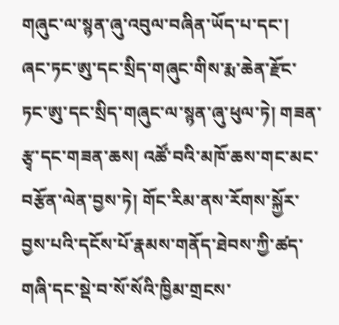གཞུང་ལ་སྙན་ཞུ་འབུལ་བཞིན་ཡོད་པ་དང་། ཞང་ཏང་ཨུ་དང་སྲིད་གཞུང་གིས་རྨ་ཆེན་རྫོང་ཏང་ཨུ་དང་སྲིད་གཞུང་ལ་སྙན་ཞུ་ཕུལ་ཏེ། གཟན་རྩྭ་དང་གཟན་ཆས། འཚོ་བའི་མཁོ་ཆས་གང་མང་བརྩོན་ལེན་བྱས་ཏེ། གོང་རིམ་ནས་རོགས་སྐྱོར་བྱས་པའི་དངོས་པོ་རྣམས་གནོད་ཐེབས་ཀྱི་ཚད་གཞི་དང་སྡེ་བ་སོ་སོའི་ཁྱིམ་གྲངས་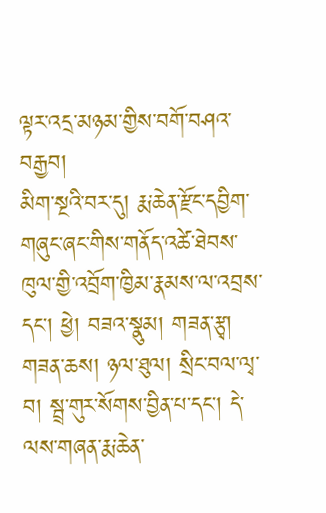ལྟར་འདྲ་མཉམ་གྱིས་བགོ་བཤའ་བརྒྱབ།
མིག་སྔའི་བར་དུ། རྨ་ཆེན་རྫོང་དབྱིག་གཞུང་ཞང་གིས་གནོད་འཚེ་ཐེབས་ཁུལ་གྱི་འབྲོག་ཁྱིམ་རྣམས་ལ་འབྲས་དང་། ཕྱེ། བཟའ་སྣུམ། གཟན་རྩྭ། གཟན་ཆས། ཉལ་ཐུལ། སྲིང་བལ་ལྭ་བ། སྦྲ་གུར་སོགས་བྱིན་པ་དང་། དེ་ལས་གཞན་རྨ་ཆེན་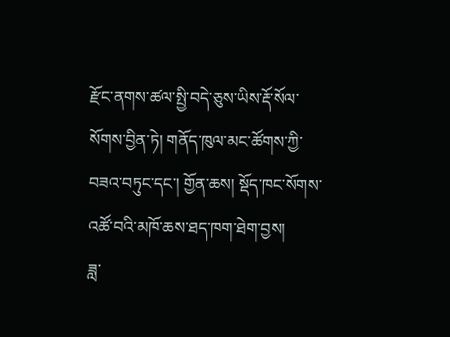རྫོང་ནགས་ཚལ་སྤྱི་བདེ་ཅུས་ཡིས་རྡོ་སོལ་སོགས་བྱིན་ཏེ། གནོད་ཁུལ་མང་ཚོགས་ཀྱི་བཟའ་བཏུང་དང་། གྱོན་ཆས། སྡོད་ཁང་སོགས་འཚོ་བའི་མཁོ་ཆས་ཐད་ཁག་ཐེག་བྱས།
ཟླ་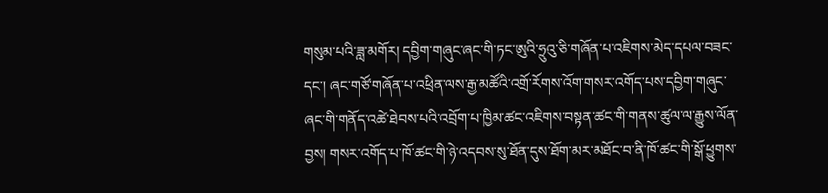གསུམ་པའི་ཟླ་མགོར། དབྱིག་གཞུང་ཞང་གི་ཏང་ཨུའི་ཧྲུའུ་ཅི་གཞོན་པ་འཇིགས་མེད་དཔལ་བཟང་དང་། ཞང་གཙོ་གཞོན་པ་འཕྲིན་ལས་རྒྱ་མཚོའི་འགྲོ་རོགས་འོག་གསར་འགོད་པས་དབྱིག་གཞུང་ཞང་གི་གནོད་འཚེ་ཐེབས་པའི་འབྲོག་པ་ཁྱིམ་ཚང་འཇིགས་བསྟན་ཚང་གི་གནས་ཚུལ་ལ་རྒྱུས་ལོན་བྱས། གསར་འགོད་པ་ཁོ་ཚང་གི་ཉེ་འདབས་སུ་ཐོན་དུས་ཐོག་མར་མཐོང་བ་ནི་ཁོ་ཚང་གི་སྒོ་ཕྱུགས་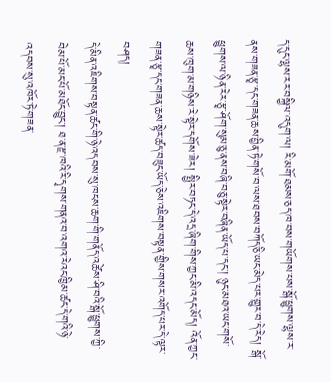ད་དུང་ལྷས་རར་བསྐྱིལ་འདུག་ལ། རི་མགོ་ཐམས་ཅད་ཁ་བས་གཡོགས་པས་སྒོ་ཕྱུགས་ལྷས་ར་ནས་གཟན་རྩྭ་དང་གཟན་ཆས་བྱིན་ཏེ་གསོ་བ་ལས་ཐབས་བཀོད་ཅི་ཡང་མེད་པར་གྱུར་བ་དེ་རེད། སྒོ་ཕྱུགས་ལ་ཉིན་རེར་རྩྭ་ཤོག་སུམ་ཅུ་ནས་བཞི་བཅུ་སྟེར་བཞིན་ཡོད་པ་དང་། ཉུང་མཐའ་ཡང་གསོ་ཆས་ཁུག་མ་གཉིས་རེ་སྟེར་དགོས་ཟེར། སྤྱིར་བཏང་དེ་འདྲ་ཞིག་གིས་ཀྱང་མི་འདང་མོད། འོན་ཀྱང་གཟན་རྩྭ་དང་གཟན་ཆས་སྟེར་ཚད་བཟུང་ཡོད་ཅེས་འཇིགས་བསྟན་གྱིས་གསར་འགོད་པར་དེ་ལྟར་བཤད།
དེ་མིན་འཇིགས་བསྟན་ཚང་གི་ཉེ་འདབས་སུ་ཁངས་ཆག་གི་གནོད་འཚེས་ཤི་བའི་སྒོ་ཕྱུགས་ཀྱི་བེམ་པོ་མང་པོ་མཐོང་བྱུང་། ཐ་ན་རྫ་ཁའི་རི་དྭགས་གནའ་བ་འགའ་རེའང་ཁྱིམ་ཚང་དེ་གའི་ཉེ་འདབས་སུ་འཁོར་ཏེ་གཟན་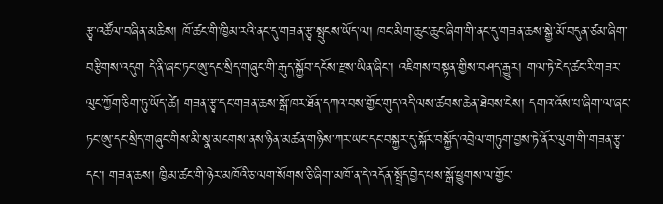རྩྭ་འཚོལ་བཞིན་མཆིས། ཁོ་ཚང་གི་ཁྱིམ་རའི་ནང་དུ་གཟན་རྩྭ་སྤུངས་ཡོད་ལ། ཁང་མིག་ཆུང་ཆུང་ཞིག་གི་ནང་དུ་གཟན་ཆས་སྒྱེ་མོ་བདུན་ཙམ་ཞིག་བརྩིགས་འདུག དེ་ནི་ཞང་ཏང་ཨུ་དང་སྲིད་གཞུང་གི་རྒུད་སྐྱོབ་དངོས་རྫས་ཡིན་ཞིང་། འཇིགས་བསྟན་གྱིས་བཤད་རྒྱུར། གལ་ཏེ་ངེད་ཚང་རི་གཟར་ལུང་ཀྱོག་ཅིག་ཏུ་ཡོད་ཚེ། གཟན་རྩྭ་དང་གཟན་ཆས་སྒོ་ཁར་ཐོན་དཀའ་བས་གྱོང་གུད་འདི་ལས་ཚབས་ཆེན་ཐེབས་ངེས། དགའ་འོས་པ་ཞིག་ལ་ཞང་ཏང་ཨུ་དང་སྲིད་གཞུང་གིས་མི་སྣ་མངགས་ནས་ཉིན་མཚན་གཉིས་ཀར་ཡང་དང་བསྐྱར་དུ་སྐོར་བསྐྱོད་འབྲེལ་གཏུག་བྱས་ཏེ་ནོར་ལུག་གི་གཟན་རྩྭ་དང་། གཟན་ཆས། ཁྱིམ་ཚང་གི་ཉེར་མཁོའི་ཅ་ལག་སོགས་ཅི་ཞིག་མཁོ་ན་དེ་འདོན་སྤྲོད་བྱེད་པས་སྒོ་ཕྱུགས་ལ་གྱོང་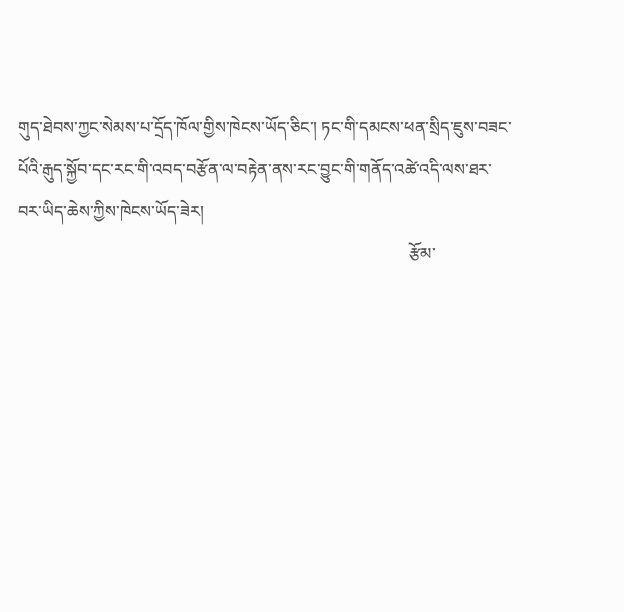གུད་ཐེབས་ཀྱང་སེམས་པ་དྲོད་ཁོལ་གྱིས་ཁེངས་ཡོད་ཅིང་། ཏང་གི་དམངས་ཕན་སྲིད་ཇུས་བཟང་པོའི་རྒུད་སྐྱོབ་དང་རང་གི་འབད་བརྩོན་ལ་བརྟེན་ནས་རང་བྱུང་གི་གནོད་འཚེ་འདི་ལས་ཐར་བར་ཡིད་ཆེས་ཀྱིས་ཁེངས་ཡོད་ཟེར།
                                                                                              རྩོམ་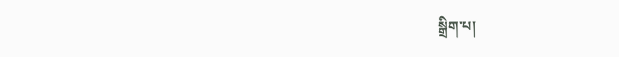སྒྲིག་པ།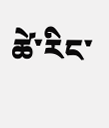ཚེ་རིང་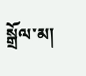སྒྲོལ་མ།